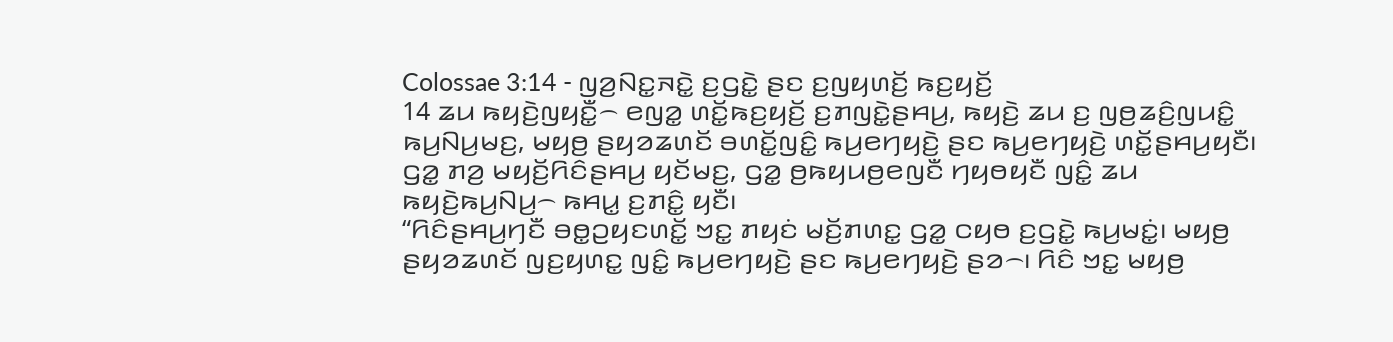Colossae 3:14 - ꤜꤤ꤬ꤡꤢ꤭ꤏꤢꤧ꤭ ꤢ꤬ꤞꤢꤧ꤭ ꤔꤢ ꤢ꤬ꤜꤟꤛꤢꤩ꤬ ꤒꤢ꤬ꤟꤢꤩ꤬
14 ꤘꤣ ꤒꤟꤢꤧ꤬ꤜꤟꤢꤪ꤭꤮ ꤕꤜꤤ꤭ ꤛꤢꤩ꤭ꤒꤢ꤬ꤟꤢꤩ꤬ ꤢ꤬ꤊꤜꤢꤧ꤭ꤔꤌꤣ꤬, ꤒꤟꤢꤧ꤬ ꤘꤣ ꤢ꤬ ꤜꤥ꤬ꤘꤢꤨ꤬ꤜꤣꤢꤨ꤭ ꤒꤣ꤬ꤡꤣ꤬ꤗꤢ꤬, ꤗꤟꤥ꤬ ꤔꤟꤤꤘꤛꤢꤩ ꤋꤛꤢꤩ꤭ꤜꤢꤨ꤭ ꤒꤣ꤬ꤕꤚꤟꤢꤧ꤬ ꤔꤢ ꤒꤣ꤬ꤕꤚꤟꤢꤧ꤬ ꤛꤢꤩ꤭ꤔꤌꤣ꤬ꤟꤢꤪ꤯ ꤞꤤ꤭ ꤊꤤ꤬ ꤗꤟꤢꤩ꤬ꤖꤢꤨꤔꤌꤣ꤬ ꤟꤢꤩꤗꤢ꤬, ꤞꤤ꤭ ꤥ꤬ꤒꤟꤣꤥ꤬ꤕꤜꤢꤪ ꤚꤟꤥꤟꤢꤪ ꤜꤢꤨ꤭ ꤘꤣ ꤒꤟꤢꤧ꤬ꤒꤣ꤬ꤡꤣ꤬꤮ ꤒꤌꤣ꤭ ꤢ꤬ꤊꤢꤨ꤭ ꤟꤢꤪ꤯
“ꤖꤢꤨꤔꤌꤣ꤬ꤚꤢꤪ ꤋꤥ꤭ꤑꤟꤢꤛꤢꤩ꤭ ꤠꤢ꤭ ꤊꤟꤢꤦ ꤗꤢꤩ꤬ꤊꤛꤢ꤭ ꤞꤤ꤭ ꤍꤟꤥ ꤢ꤬ꤞꤢꤧ꤭ ꤒꤣ꤬ꤗꤢꤦ꤭꤯ ꤗꤟꤥ꤬ ꤔꤟꤤꤘꤛꤢꤩ ꤜꤢ꤬ꤟꤛꤢ꤭ ꤜꤢꤨ꤭ ꤒꤣ꤬ꤕꤚꤟꤢꤧ꤬ ꤔꤢ ꤒꤣ꤬ꤕꤚꤟꤢꤧ꤬ ꤔꤤ꤮꤯ ꤖꤢꤨ ꤠꤢ꤭ ꤗꤟꤥ꤬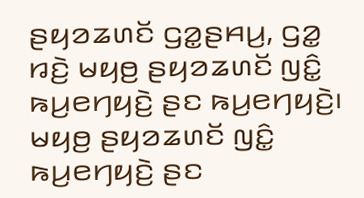ꤔꤟꤤꤘꤛꤢꤩ ꤞꤤ꤭ꤔꤌꤣ꤬, ꤞꤤ꤭ ꤙꤢꤧ꤬ ꤗꤟꤥ꤬ ꤔꤟꤤꤘꤛꤢꤩ ꤜꤢꤨ꤭ ꤒꤣ꤬ꤕꤚꤟꤢꤧ꤬ ꤔꤢ ꤒꤣ꤬ꤕꤚꤟꤢꤧ꤬꤯
ꤗꤟꤥ꤬ ꤔꤟꤤꤘꤛꤢꤩ ꤜꤢꤨ꤭ ꤒꤣ꤬ꤕꤚꤟꤢꤧ꤬ ꤔꤢ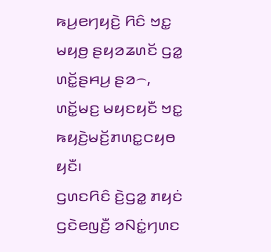ꤒꤣ꤬ꤕꤚꤟꤢꤧ꤬ ꤖꤢꤨ ꤠꤢ꤭ ꤗꤟꤥ꤬ ꤔꤟꤤꤘꤛꤢꤩ ꤞꤤ꤭ ꤛꤢꤩ꤭ꤔꤌꤣ꤬ ꤔꤤ꤮, ꤛꤢꤩ꤭ꤗꤢ꤬ ꤗꤟꤢꤟꤢꤪ ꤠꤢ꤭ ꤒꤟꤢꤧ꤬ꤗꤢꤩ꤬ꤊꤛꤢ꤭ꤍꤟꤥ ꤟꤢꤪ꤯
ꤞꤛꤢꤖꤢꤨ ꤢꤧ꤬ꤞꤤ꤭ ꤊꤟꤢꤦ ꤞꤢꤧꤕꤜꤢꤪ꤬ ꤤꤡꤢꤦ꤭ꤚꤛꤢ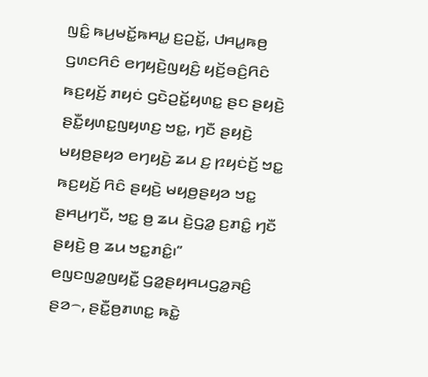ꤜꤢꤨ꤭ ꤒꤣ꤬ꤗꤢꤩ꤭ꤒꤌꤣ꤭ ꤢ꤬ꤑꤢꤩ꤭, ꤓꤌꤣ꤭ꤒꤥ꤬ ꤞꤛꤢꤖꤢꤨ ꤕꤚꤟꤢꤧ꤬ꤜꤟꤢꤨ꤬ ꤟꤢꤩ꤬ꤋꤢꤨ꤬ꤖꤢꤨ ꤒꤢ꤬ꤟꤢꤩ꤬ ꤊꤟꤢꤦ ꤞꤢꤧꤑꤢꤩ꤭ꤟꤛꤢ꤭ ꤔꤢ ꤔꤟꤢꤧ꤬ ꤔꤢꤪ꤭ꤟꤛꤢ꤭ꤜꤟꤛꤢ꤬ ꤠꤢ꤭, ꤚꤢꤪ ꤔꤟꤢꤧ꤬ ꤗꤟꤥ꤬ꤔꤟꤤ ꤕꤚꤟꤢꤧ꤬ ꤘꤣ ꤢ꤬ ꤐꤟꤢꤦꤢꤩ꤬ ꤠꤢ꤭ ꤒꤢ꤬ꤟꤢꤩ꤬ ꤖꤢꤨ ꤔꤟꤢꤧ꤬ ꤗꤟꤥ꤬ꤔꤟꤤ ꤠꤢ꤭ ꤔꤌꤣ꤬ꤚꤢꤪ, ꤠꤢ꤭ ꤥ꤬ ꤘꤣ ꤢꤧ꤬ꤞꤤ꤭ ꤢ꤬ꤊꤢꤨ꤭ ꤚꤢꤪ ꤔꤟꤢꤧ꤬ ꤥ꤬ ꤘꤣ ꤠꤢ꤭ꤊꤢꤨ꤭꤯”
ꤕꤜꤢꤜꤤ꤭ꤜꤟꤢꤪ꤭ ꤞꤤ꤭ꤔꤟꤌꤣꤞꤤ꤭ꤏꤢꤨ꤬ ꤔꤤ꤮, ꤔꤢꤪ꤭ꤥ꤬ꤊꤛꤢ꤭ ꤒꤢꤧ꤭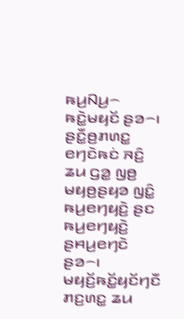ꤒꤣ꤬ꤡꤣ꤬꤮ ꤒꤢꤧ꤭ꤗꤟꤢꤩ ꤔꤤ꤮꤯ ꤔꤢꤪ꤭ꤥ꤬ꤊꤛꤢ꤭ ꤕꤚꤢꤧꤒꤢꤦ ꤏꤢꤨ꤬ ꤘꤣ ꤞꤤ꤭ ꤜꤥ꤬ ꤗꤟꤥ꤬ꤔꤟꤤ ꤜꤢꤨ꤭ ꤒꤣ꤬ꤕꤚꤟꤢꤧ꤬ ꤔꤢ ꤒꤣ꤬ꤕꤚꤟꤢꤧ꤬ ꤔꤌꤣ꤬ꤕꤚꤢꤧ ꤔꤤ꤮꤯ ꤗꤟꤢꤩ꤬ꤒꤢꤩ꤭ꤟꤢꤩꤚꤢꤪ ꤊꤢ꤬ꤛꤢ꤭ ꤘꤣ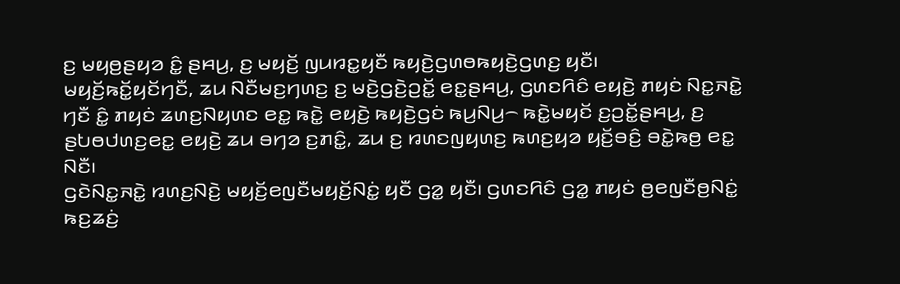ꤢ꤬ ꤗꤟꤥ꤬ꤔꤟꤤ ꤢꤨ꤭ ꤔꤌꤣ꤬, ꤢ꤬ ꤗꤟꤢꤩ꤬ ꤜꤣꤙꤢ꤭ꤟꤢꤪ ꤒꤟꤢꤧ꤬ꤞꤛꤥꤒꤟꤢꤧ꤬ꤞꤛꤢ꤬ ꤟꤢꤪ꤯
ꤗꤟꤢꤩ꤬ꤒꤢꤩ꤭ꤟꤢꤩꤚꤢꤪ, ꤘꤣ ꤡꤢꤪꤗꤢ꤬ꤚꤛꤢ꤬ ꤢ꤬ ꤗꤢꤧ꤬ꤞꤢꤧ꤬ꤑꤢꤩ꤭ ꤕꤢ꤭ꤔꤌꤣ꤬, ꤞꤛꤢꤖꤢꤨ ꤕꤟꤢꤧ꤬ ꤊꤟꤢꤦ ꤡꤢ꤭ꤏꤢꤧ꤭ ꤚꤢꤪ ꤢꤨ꤭ ꤊꤟꤢꤦ ꤘꤛꤢ꤬ꤡꤟꤛꤢ ꤕꤢ꤭ ꤒꤢꤧ꤭ ꤕꤟꤢꤧ꤬ ꤒꤟꤢꤧ꤬ꤞꤢꤦ ꤒꤣ꤬ꤡꤣ꤬꤮ ꤒꤢꤧ꤭ꤗꤟꤢꤩ ꤢ꤬ꤑꤢꤩ꤭ꤔꤌꤣ꤬, ꤢ꤬ ꤔꤝꤥꤓꤛꤢ꤬ꤕꤢ꤭ ꤕꤟꤢꤧ꤬ ꤘꤣ ꤋꤚꤤ ꤢ꤬ꤊꤢꤨ꤭, ꤘꤣ ꤢ꤬ ꤙꤛꤢꤜꤟꤛꤢ꤬ ꤒꤛꤢ꤬ꤟꤤ ꤟꤢꤩ꤬ꤋꤢꤨ꤬ ꤋꤢꤧ꤭ꤒꤥ꤬ ꤕꤢ꤭ ꤡꤢꤪ꤯
ꤞꤢꤧꤡꤢ꤭ꤏꤢꤧ꤭ ꤙꤛꤢ꤬ꤡꤢꤧ꤬ ꤗꤟꤢꤩ꤬ꤕꤜꤢꤪꤗꤟꤢꤩ꤬ꤡꤢꤦ꤭ ꤟꤢꤪ ꤞꤤ꤭ ꤟꤢꤪ꤯ ꤞꤛꤢꤖꤢꤨ ꤞꤤ꤭ ꤊꤟꤢꤦ ꤥ꤬ꤕꤜꤢꤪꤥ꤬ꤡꤢꤦ꤭ ꤒꤢ꤬ꤘꤢꤦ꤬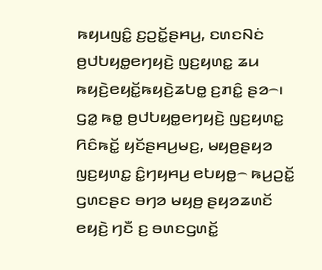ꤒꤟꤣꤜꤢꤨ꤭ ꤢ꤬ꤑꤢꤩ꤭ꤔꤌꤣ꤬, ꤢꤛꤢꤡꤢꤦ ꤥ꤬ꤓꤝꤟꤥ꤭ꤕꤚꤟꤢꤧ꤬ ꤜꤢ꤬ꤟꤛꤢ꤭ ꤘꤣ ꤒꤟꤢꤧ꤬ꤕꤟꤢꤩ꤭ꤒꤟꤢꤧ꤬ꤘꤝꤥ꤭ ꤢ꤬ꤊꤢꤨ꤭ ꤔꤤ꤮꤯
ꤞꤤ꤭ ꤒꤥ꤭ ꤥ꤬ꤓꤝꤟꤥ꤭ꤕꤚꤟꤢꤧ꤬ ꤜꤢ꤬ꤟꤛꤢ꤭ ꤖꤢꤨꤒꤢꤩ꤭ ꤟꤢꤩꤔꤌꤣ꤬ꤗꤢ꤬, ꤗꤟꤥ꤬ꤔꤟꤤ ꤜꤢ꤬ꤟꤛꤢ꤭ ꤢꤨ꤭ꤚꤟꤌꤣ꤬ ꤕꤝꤟꤥ꤭꤮ ꤒꤣ꤬ꤑꤢꤩ꤭ ꤞꤛꤢꤔꤢ ꤋꤚꤤ ꤗꤟꤥ꤬ ꤔꤟꤤꤘꤛꤢꤩ ꤕꤟꤢꤧ꤬ ꤚꤢꤪ ꤢ꤬ ꤋꤛꤢꤞꤛꤢꤩ꤭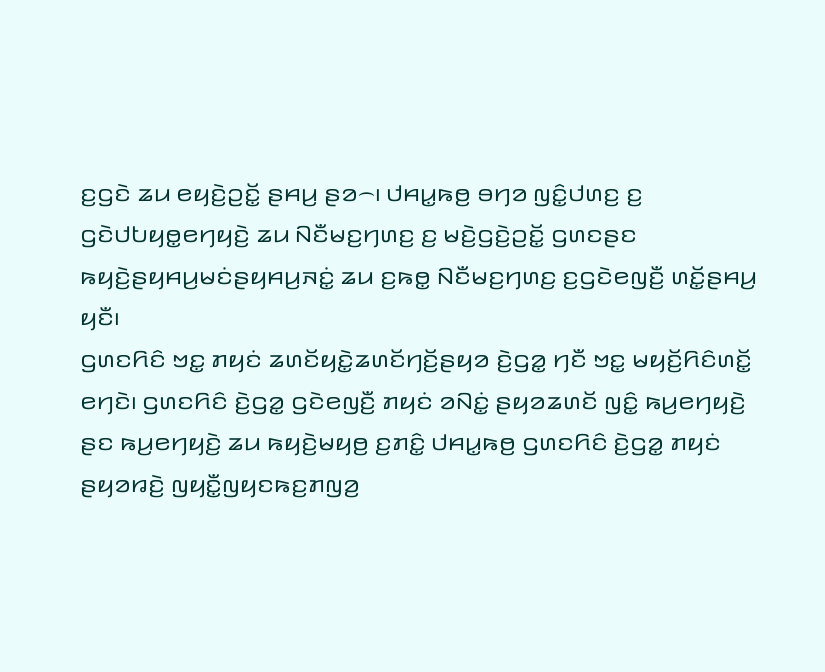ꤢ꤬ꤞꤢꤧ ꤘꤣ ꤕꤟꤢꤧ꤬ꤑꤢꤩ꤭ ꤔꤌꤣ꤬ ꤔꤤ꤮꤯ ꤓꤌꤣ꤭ꤒꤥ꤬ ꤋꤚꤤ ꤜꤢꤨ꤭ꤓꤛꤢ꤬ ꤢ꤬ ꤞꤢꤧꤓꤝꤟꤥ꤭ꤕꤚꤟꤢꤧ꤬ ꤘꤣ ꤡꤢꤪꤗꤢ꤬ꤚꤛꤢ꤬ ꤢ꤬ ꤗꤢꤧ꤬ꤞꤢꤧ꤬ꤑꤢꤩ꤭ ꤞꤛꤢꤔꤢ ꤒꤟꤢꤧ꤬ꤔꤟꤌꤣ꤬ꤗꤢꤦꤔꤟꤌꤣ꤬ꤏꤢꤦ꤭ ꤘꤣ ꤢ꤬ꤒꤥ꤭ ꤡꤢꤪꤗꤢ꤬ꤚꤛꤢ꤬ ꤢ꤬ꤞꤢꤧꤕꤜꤢꤪ꤬ ꤛꤢꤩ꤭ꤔꤌꤣ꤬ ꤟꤢꤪ꤯
ꤞꤛꤢꤖꤢꤨ ꤠꤢ꤭ ꤊꤟꤢꤦ ꤘꤛꤢꤩꤟꤢꤧ꤭ꤘꤛꤢꤩꤚꤢꤩ꤬ꤔꤟꤤ ꤢꤧ꤬ꤞꤤ꤭ ꤚꤢꤪ ꤠꤢ꤭ ꤗꤟꤢꤩ꤬ꤖꤢꤨꤛꤢꤩ꤭ ꤕꤚꤢꤧ꤯ ꤞꤛꤢꤖꤢꤨ ꤢꤧ꤬ꤞꤤ꤭ ꤞꤢꤧꤕꤜꤢꤪ꤬ ꤊꤟꤢꤦ ꤤꤡꤢꤦ꤭ ꤔꤟꤤꤘꤛꤢꤩ ꤜꤢꤨ꤭ ꤒꤣ꤬ꤕꤚꤟꤢꤧ꤬ ꤔꤢ ꤒꤣ꤬ꤕꤚꤟꤢꤧ꤬ ꤘꤣ ꤒꤟꤢꤧ꤬ꤗꤟꤥ꤬ ꤢ꤬ꤊꤢꤨ꤭ ꤓꤌꤣ꤭ꤒꤥ꤬ ꤞꤛꤢꤖꤢꤨ ꤢꤧ꤬ꤞꤤ꤭ ꤊꤟꤢꤦ ꤔꤟꤤꤙꤢꤧ꤬ ꤜꤟꤢꤪ꤭ꤜꤟꤢꤒꤢ꤬ꤊꤜꤤ꤬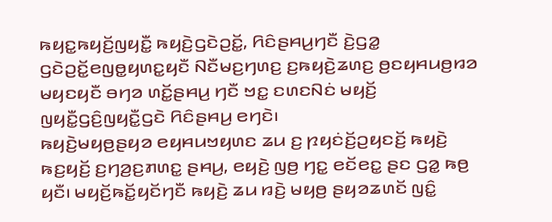ꤒꤟꤢ꤭ꤒꤟꤢꤩ꤬ꤜꤟꤢꤪ꤭ ꤒꤟꤢꤧ꤬ꤞꤢꤧꤑꤢꤩ꤭, ꤖꤢꤨꤔꤌꤣ꤬ꤚꤢꤪ ꤢꤧ꤬ꤞꤤ꤭ ꤞꤢꤧꤑꤢꤩ꤭ꤕꤜꤥ꤭ꤟꤛꤢ꤭ꤟꤢꤪ ꤡꤢꤪꤗꤢ꤬ꤚꤛꤢ꤬ ꤢ꤬ꤒꤟꤢꤧ꤬ꤘꤛꤢ꤬ ꤥ꤬ꤢꤟꤌꤣꤥ꤬ꤙꤤ ꤗꤟꤢꤟꤢꤪ ꤋꤚꤤ ꤛꤢꤩ꤭ꤔꤌꤣ꤬ ꤚꤢꤪ ꤠꤢ꤭ ꤢꤛꤢꤡꤢꤦ ꤗꤟꤢꤩ꤬ ꤜꤟꤢꤪ꤭ꤞꤢꤨ꤬ꤜꤟꤢꤪ꤭ꤞꤢꤧ ꤖꤢꤨꤔꤌꤣ꤬ ꤕꤚꤢꤧ꤯
ꤒꤟꤢꤧ꤬ꤗꤟꤥ꤬ꤔꤟꤤ ꤕꤟꤌꤣꤠꤟꤛꤢ ꤘꤣ ꤢ꤬ ꤐꤟꤢꤦꤢꤩ꤬ꤑꤟꤢꤢꤩ꤬ ꤒꤟꤢꤧ꤬ ꤒꤢ꤬ꤟꤢꤩ꤬ ꤢ꤬ꤚꤤ꤬ꤢ꤬ꤊꤛꤢ꤭ ꤔꤌꤣ꤬, ꤕꤟꤢꤧ꤬ ꤜꤥ꤬ ꤚꤢ꤭ ꤕꤢꤩꤕꤢ꤭ ꤔꤢ ꤞꤤ꤭ ꤒꤥ꤬ ꤟꤢꤪ꤯ ꤗꤟꤢꤩ꤬ꤒꤢꤩ꤭ꤟꤢꤩꤚꤢꤪ ꤒꤟꤢꤧ꤬ ꤘꤣ ꤙꤢꤧ꤬ ꤗꤟꤥ꤬ ꤔꤟꤤꤘꤛꤢꤩ ꤜꤢꤨ꤭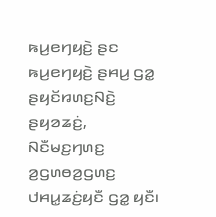ꤒꤣ꤬ꤕꤚꤟꤢꤧ꤬ ꤔꤢ ꤒꤣ꤬ꤕꤚꤟꤢꤧ꤬ ꤔꤌꤣ꤬ ꤞꤤ꤭ ꤔꤟꤢꤩꤙꤛꤢ꤬ꤡꤢꤧ꤬ ꤔꤟꤤꤘꤢꤦ꤬, ꤡꤢꤪꤗꤢ꤬ꤚꤛꤢ꤬ ꤤ꤬ꤞꤛꤥꤤ꤬ꤞꤛꤢ꤬ ꤓꤌꤣ꤭ꤘꤢꤦ꤬ꤟꤢꤪ ꤞꤤ꤭ ꤟꤢꤪ꤯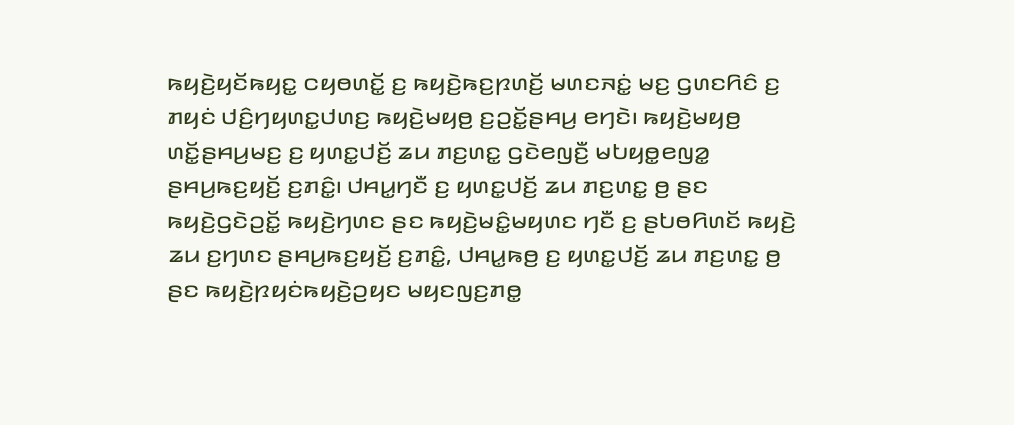ꤒꤟꤢꤧ꤬ꤟꤢꤩꤒꤟꤢ꤭ ꤍꤟꤥꤛꤢꤩ꤭ ꤢ꤬ ꤒꤟꤢꤧ꤬ꤒꤢ꤬ꤐꤛꤢꤩ꤬ ꤗꤛꤢꤏꤢꤦ꤭ ꤗꤢ꤬ ꤞꤛꤢꤖꤢꤨ ꤢ꤬ ꤊꤟꤢꤦ ꤓꤢꤨ꤬ꤚꤟꤛꤢ꤭ꤓꤛꤢ꤬ ꤒꤟꤢꤧ꤬ꤗꤟꤥ꤬ ꤢ꤬ꤑꤢꤩ꤭ꤔꤌꤣ꤬ ꤕꤚꤢꤧ꤯ ꤒꤟꤢꤧ꤬ꤗꤟꤥ꤬ ꤛꤢꤩ꤭ꤔꤌꤣ꤬ꤗꤢ꤬ ꤢ꤬ ꤟꤛꤢ꤭ꤓꤢꤩ꤬ ꤘꤣ ꤊꤢ꤬ꤛꤢ꤭ ꤞꤢꤧꤕꤜꤢꤪ꤬ ꤗꤝꤟꤥ꤭ꤕꤜꤤ꤭ ꤔꤌꤣ꤬ꤒꤢ꤬ꤟꤢꤩ꤬ ꤢ꤬ꤊꤢꤨ꤭꤯ ꤓꤌꤣ꤭ꤚꤢꤪ ꤢ꤬ ꤟꤛꤢ꤭ꤓꤢꤩ꤬ ꤘꤣ ꤊꤢ꤬ꤛꤢ꤭ ꤥ꤬ ꤔꤢ ꤒꤟꤢꤧ꤬ꤞꤢꤧꤑꤢꤩ꤭ ꤒꤟꤢꤧ꤬ꤚꤛꤢ ꤔꤢ ꤒꤟꤢꤧ꤬ꤗꤢꤨ꤭ꤗꤟꤛꤢ ꤚꤢꤪ ꤢ꤬ ꤔꤝꤥꤖꤛꤢꤩ ꤒꤟꤢꤧ꤬ ꤘꤣ ꤢ꤬ꤚꤛꤢ ꤔꤌꤣ꤬ꤒꤢ꤬ꤟꤢꤩ꤬ ꤢ꤬ꤊꤢꤨ꤭, ꤓꤌꤣ꤭ꤒꤥ꤬ ꤢ꤬ ꤟꤛꤢ꤭ꤓꤢꤩ꤬ ꤘꤣ ꤊꤢ꤬ꤛꤢ꤭ ꤥ꤬ ꤔꤢ ꤒꤟꤢꤧ꤬ꤐꤟꤢꤦꤒꤟꤢꤧ꤬ꤑꤟꤢ ꤗꤟꤢꤜꤢ꤬ꤊꤥ꤭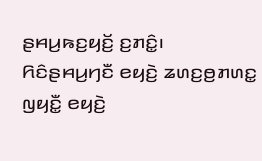ꤔꤌꤣ꤬ꤒꤢ꤬ꤟꤢꤩ꤬ ꤢ꤬ꤊꤢꤨ꤭꤯
ꤖꤢꤨꤔꤌꤣ꤬ꤚꤢꤪ ꤕꤟꤢꤧ꤬ ꤘꤛꤢ꤬ꤥ꤬ꤊꤛꤢ꤭ ꤜꤟꤢꤪ꤭ ꤕꤟꤢꤧ꤬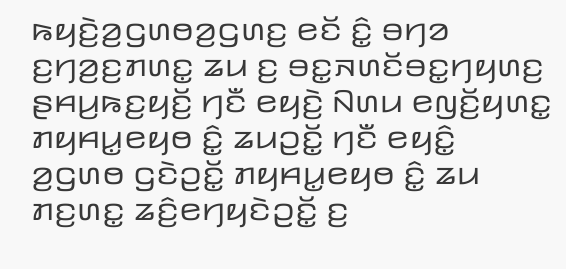ꤒꤟꤢꤧ꤬ꤤ꤬ꤞꤛꤥꤤ꤬ꤞꤛꤢ꤬ ꤕꤢꤩ ꤢꤨ꤭ ꤋꤚꤤ ꤢ꤬ꤚꤤ꤬ꤢ꤬ꤊꤛꤢ꤭ ꤘꤣ ꤢ꤬ ꤋꤢ꤭ꤏꤛꤢꤩꤋꤢ꤭ꤚꤟꤛꤢ꤬ ꤔꤌꤣ꤬ꤒꤢ꤬ꤟꤢꤩ꤬ ꤚꤢꤪ ꤕꤟꤢꤧ꤬ ꤡꤛꤣ ꤕꤜꤢꤩ꤬ꤟꤛꤢ꤭ ꤊꤟꤌꤣ꤭ꤕꤟꤥ ꤢꤨ꤭ ꤘꤣꤑꤢꤩ꤭ ꤚꤢꤪ ꤕꤟꤢꤨ꤭ ꤤ꤬ꤞꤛꤥ ꤞꤢꤧꤑꤢꤩ꤭ ꤊꤟꤌꤣ꤭ꤕꤟꤥ ꤢꤨ꤭ ꤘꤣ ꤊꤢ꤬ꤛꤢ꤭ ꤘꤢꤨ꤬ꤕꤚꤟꤢꤧꤑꤢꤩ꤭ ꤢ꤬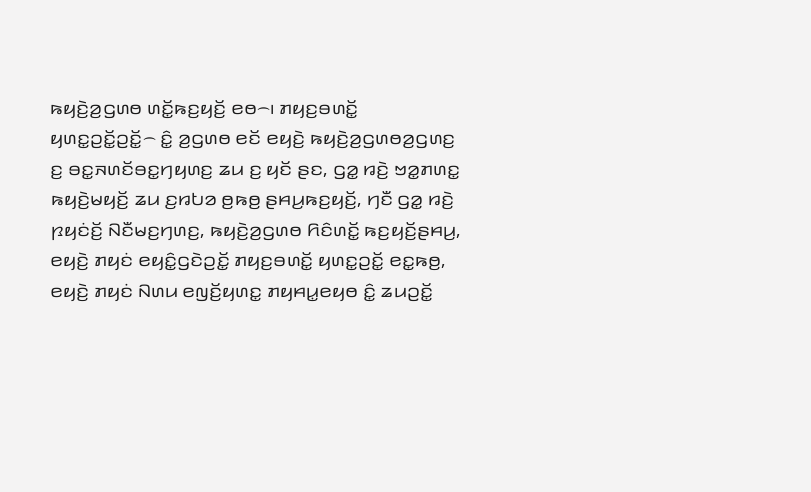ꤒꤟꤢꤧ꤬ꤤ꤬ꤞꤛꤥ ꤛꤢꤩ꤭ꤒꤢ꤬ꤟꤢꤩ꤬ ꤕꤥ꤮꤯ ꤊꤟꤢ꤬ꤋꤛꤢꤩ꤭ ꤟꤛꤢ꤭ꤑꤢꤩ꤭ꤑꤢꤩ꤭꤮ ꤢꤨ꤭ ꤤ꤬ꤞꤛꤥ ꤕꤢꤩ ꤕꤟꤢꤧ꤬ ꤒꤟꤢꤧ꤬ꤤ꤬ꤞꤛꤥꤤ꤬ꤞꤛꤢ꤬ ꤢ꤬ ꤋꤢ꤭ꤏꤛꤢꤩꤋꤢ꤭ꤚꤟꤛꤢ꤬ ꤘꤣ ꤢ꤬ ꤟꤢꤩ ꤔꤢ, ꤞꤤ꤭ ꤙꤢꤧ꤬ ꤠꤤ꤭ꤊꤛꤢ꤭ ꤒꤟꤢꤧ꤬ꤗꤟꤢꤩ꤬ ꤘꤣ ꤢ꤬ꤙꤝꤤ ꤥ꤬ꤒꤥ꤬ ꤔꤌꤣ꤬ꤒꤢ꤬ꤟꤢꤩ꤬, ꤚꤢꤪ ꤞꤤ꤭ ꤙꤢꤧ꤬ ꤐꤟꤢꤦꤢꤩ꤬ ꤡꤢꤪꤗꤢ꤬ꤚꤛꤢ꤬, ꤒꤟꤢꤧ꤬ꤤ꤬ꤞꤛꤥ ꤖꤢꤨꤛꤢꤩ꤭ ꤒꤢ꤬ꤟꤢꤩ꤬ꤔꤌꤣ꤬, ꤕꤟꤢꤧ꤬ ꤊꤟꤢꤦ ꤕꤟꤢꤨ꤭ꤞꤢꤧꤑꤢꤩ꤭ ꤊꤟꤢ꤬ꤋꤛꤢꤩ꤭ ꤟꤛꤢ꤭ꤑꤢꤩ꤭ ꤕꤢ꤭ꤒꤥ꤬, ꤕꤟꤢꤧ꤬ ꤊꤟꤢꤦ ꤡꤛꤣ ꤕꤜꤢꤩ꤬ꤟꤛꤢ꤭ ꤊꤟꤌꤣ꤭ꤕꤟꤥ ꤢꤨ꤭ ꤘꤣꤑꤢꤩ꤭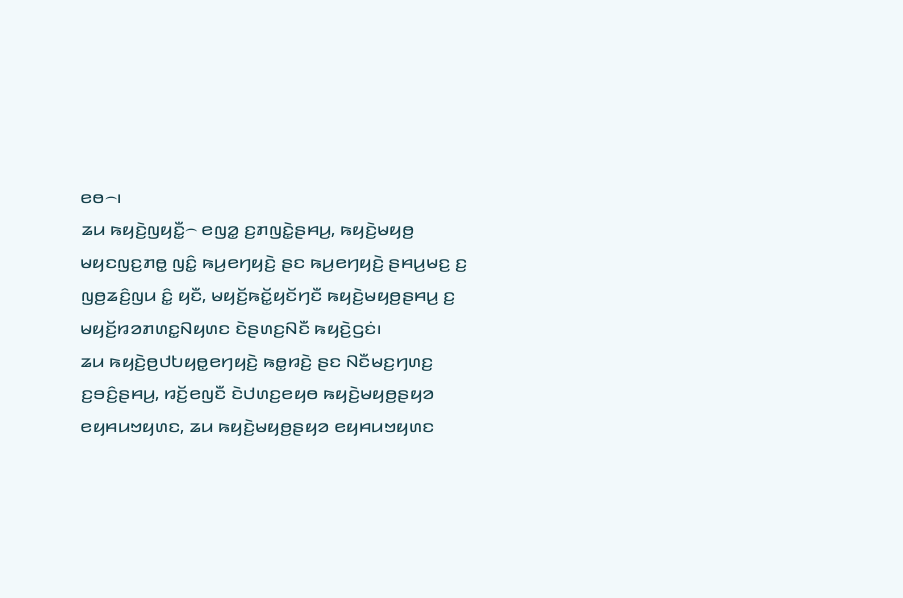ꤕꤥ꤮꤯
ꤘꤣ ꤒꤟꤢꤧ꤬ꤜꤟꤢꤪ꤭꤮ ꤕꤜꤤ꤭ ꤢ꤬ꤊꤜꤢꤧ꤭ꤔꤌꤣ꤬, ꤒꤟꤢꤧ꤬ꤗꤟꤥ꤬ ꤗꤟꤢꤜꤢ꤬ꤊꤥ꤭ ꤜꤢꤨ꤭ ꤒꤣ꤬ꤕꤚꤟꤢꤧ꤬ ꤔꤢ ꤒꤣ꤬ꤕꤚꤟꤢꤧ꤬ ꤔꤌꤣ꤬ꤗꤢ꤬ ꤢ꤬ ꤜꤥ꤬ꤘꤢꤨ꤬ꤜꤣ ꤢꤨ꤭ ꤟꤢꤪ, ꤗꤟꤢꤩ꤬ꤒꤢꤩ꤭ꤟꤢꤩꤚꤢꤪ ꤒꤟꤢꤧ꤬ꤗꤟꤥ꤬ꤔꤌꤣ꤬ ꤢ꤬ ꤗꤟꤢꤩ꤬ꤙꤤꤊꤛꤢ꤭ꤡꤟꤛꤢ ꤢꤧꤔꤛꤢ꤬ꤡꤢꤪ ꤒꤟꤢꤧ꤬ꤞꤢꤦ꤯
ꤘꤣ ꤒꤟꤢꤧ꤬ꤥ꤬ꤓꤝꤟꤥ꤭ꤕꤚꤟꤢꤧ꤬ ꤒꤥ꤭ꤙꤢꤧ꤬ ꤔꤢ ꤡꤢꤪꤗꤢ꤬ꤚꤛꤢ꤬ ꤢ꤬ꤋꤢꤨ꤬ꤔꤌꤣ꤬, ꤙꤢꤩ꤬ꤕꤜꤢꤪ ꤢꤧꤓꤛꤢ꤬ꤕꤟꤥ ꤒꤟꤢꤧ꤬ꤗꤟꤥ꤬ꤔꤟꤤ ꤕꤟꤌꤣꤠꤟꤛꤢ, ꤘꤣ ꤒꤟꤢꤧ꤬ꤗꤟꤥ꤬ꤔꤟꤤ ꤕꤟꤌꤣꤠꤟꤛꤢ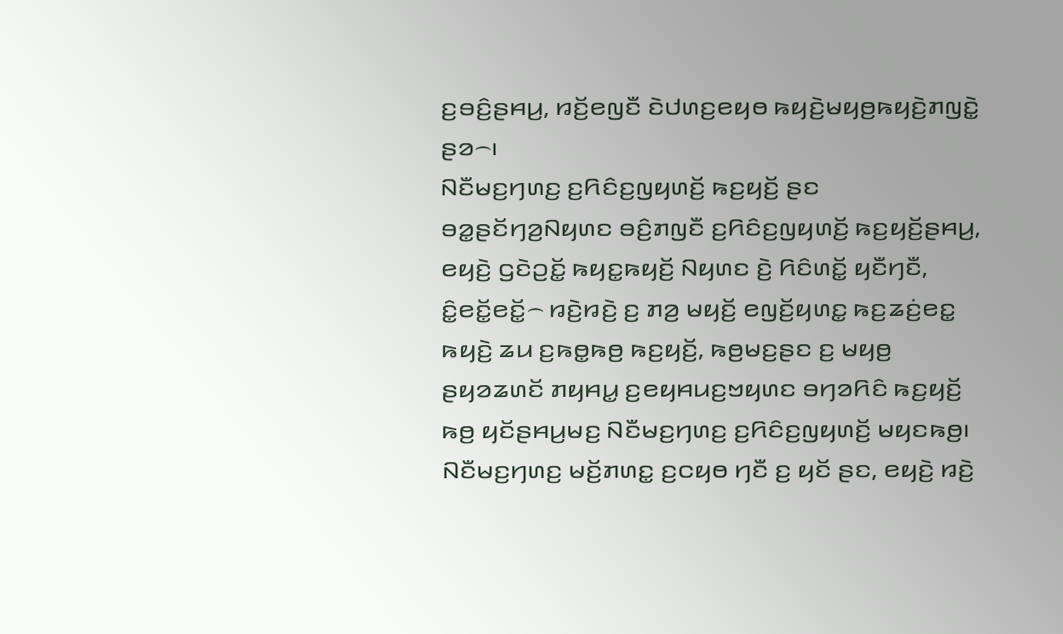ꤢ꤬ꤋꤢꤨ꤬ꤔꤌꤣ꤬, ꤙꤢꤩ꤬ꤕꤜꤢꤪ ꤢꤧꤓꤛꤢ꤬ꤕꤟꤥ ꤒꤟꤢꤧ꤬ꤗꤟꤥ꤬ꤒꤟꤢꤧ꤬ꤊꤜꤢꤧ꤭ ꤔꤤ꤮꤯
ꤡꤢꤪꤗꤢ꤬ꤚꤛꤢ꤬ ꤢ꤬ꤖꤢꤨꤢ꤬ꤜꤟꤛꤢꤩ꤬ ꤒꤢ꤬ꤟꤢꤩ꤬ ꤔꤢ ꤋꤤ꤭ꤔꤢꤩꤚꤤ꤬ꤡꤟꤛꤢ ꤋꤢꤨ꤬ꤊꤜꤢꤪ ꤢ꤬ꤖꤢꤨꤢ꤬ꤜꤟꤛꤢꤩ꤬ ꤒꤢ꤬ꤟꤢꤩ꤬ꤔꤌꤣ꤬, ꤕꤟꤢꤧ꤬ ꤞꤢꤧꤑꤢꤩ꤭ ꤒꤟꤢ꤭ꤒꤟꤢꤩ꤬ ꤡꤟꤛꤢ ꤢꤧ꤬ ꤖꤢꤨꤛꤢꤩ꤭ ꤟꤢꤪꤚꤢꤪ, ꤢꤨ꤭ꤕꤢꤩ꤭ꤕꤢꤩ꤭꤮ ꤙꤢꤧ꤬ꤙꤢꤧ꤬ ꤢ꤬ ꤊꤤ꤬ ꤗꤟꤢꤩ꤬ ꤕꤜꤢꤩ꤬ꤟꤛꤢ꤭ ꤒꤢ꤬ꤘꤢꤦ꤬ꤕꤢ꤭ ꤒꤟꤢꤧ꤬ ꤘꤣ ꤢ꤬ꤒꤥ꤭ꤒꤥ꤬ ꤒꤢ꤬ꤟꤢꤩ꤬, ꤒꤥ꤬ꤗꤢ꤬ꤔꤢ ꤢ꤬ ꤗꤟꤥ꤬ ꤔꤟꤤꤘꤛꤢꤩ ꤊꤟꤌꤣ꤭ ꤢ꤬ꤕꤟꤌꤣꤢ꤬ꤠꤟꤛꤢ ꤋꤚꤤꤖꤢꤨ ꤒꤢ꤬ꤟꤢꤩ꤬ ꤒꤥ꤬ ꤟꤢꤩꤔꤌꤣ꤬ꤗꤢ꤬ ꤡꤢꤪꤗꤢ꤬ꤚꤛꤢ꤬ ꤢ꤬ꤖꤢꤨꤢ꤬ꤜꤟꤛꤢꤩ꤬ ꤗꤟꤢꤒꤥ꤬꤯
ꤡꤢꤪꤗꤢ꤬ꤚꤛꤢ꤬ ꤗꤢꤩ꤬ꤊꤛꤢ꤭ ꤢ꤬ꤍꤟꤥ ꤚꤢꤪ ꤢ꤬ ꤟꤢꤩ ꤔꤢ, ꤕꤟꤢꤧ꤬ ꤙꤢꤧ꤬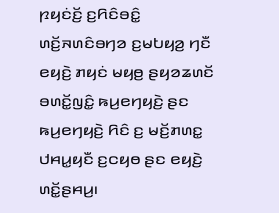ꤐꤟꤢꤦꤢꤩ꤬ ꤢ꤬ꤖꤢꤨꤋꤢꤨ꤭ ꤛꤢꤩ꤬ꤏꤛꤢꤨꤋꤚꤤ ꤢ꤬ꤗꤝꤟꤤ꤬ ꤚꤢꤪ ꤕꤟꤢꤧ꤬ ꤊꤟꤢꤦ ꤗꤟꤥ꤬ ꤔꤟꤤꤘꤛꤢꤩ ꤋꤛꤢꤩ꤭ꤜꤢꤨ꤭ ꤒꤣ꤬ꤕꤚꤟꤢꤧ꤬ ꤔꤢ ꤒꤣ꤬ꤕꤚꤟꤢꤧ꤬ ꤖꤢꤨ ꤢ꤬ ꤗꤢꤩ꤬ꤊꤛꤢ꤭ ꤓꤌꤣ꤭ꤟꤢꤪ ꤢ꤬ꤍꤟꤥ ꤔꤢ ꤕꤟꤢꤧ꤬ ꤛꤢꤩ꤭ꤔꤌꤣ꤬꤯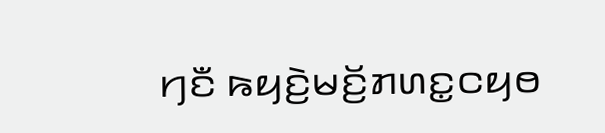ꤚꤢꤪ ꤒꤟꤢꤧ꤬ꤗꤢꤩ꤬ꤊꤛꤢ꤭ꤍꤟꤥ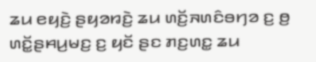ꤘꤣ ꤕꤟꤢꤧ꤬ ꤔꤟꤤꤙꤢꤧ꤬ ꤘꤣ ꤛꤢꤩ꤬ꤏꤛꤢꤨꤋꤚꤤ ꤢ꤬ ꤥ꤬ ꤛꤢꤩ꤭ꤔꤌꤣ꤬ꤗꤢ꤬ ꤢ꤬ ꤟꤢꤩ ꤔꤢ ꤊꤢ꤬ꤛꤢ꤭ ꤘꤣ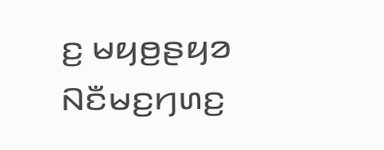ꤢ꤬ ꤗꤟꤥ꤬ꤔꤟꤤ ꤡꤢꤪꤗꤢ꤬ꤚꤛꤢ꤬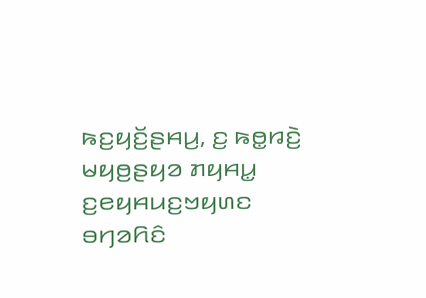ꤒꤢ꤬ꤟꤢꤩ꤬ꤔꤌꤣ꤬, ꤢ꤬ ꤒꤥ꤭ꤙꤢꤧ꤬ ꤗꤟꤥ꤬ꤔꤟꤤ ꤊꤟꤌꤣ꤭ ꤢ꤬ꤕꤟꤌꤣꤢ꤬ꤠꤟꤛꤢ ꤋꤚꤤꤖꤢꤨ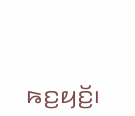ꤒꤢ꤬ꤟꤢꤩ꤬꤯